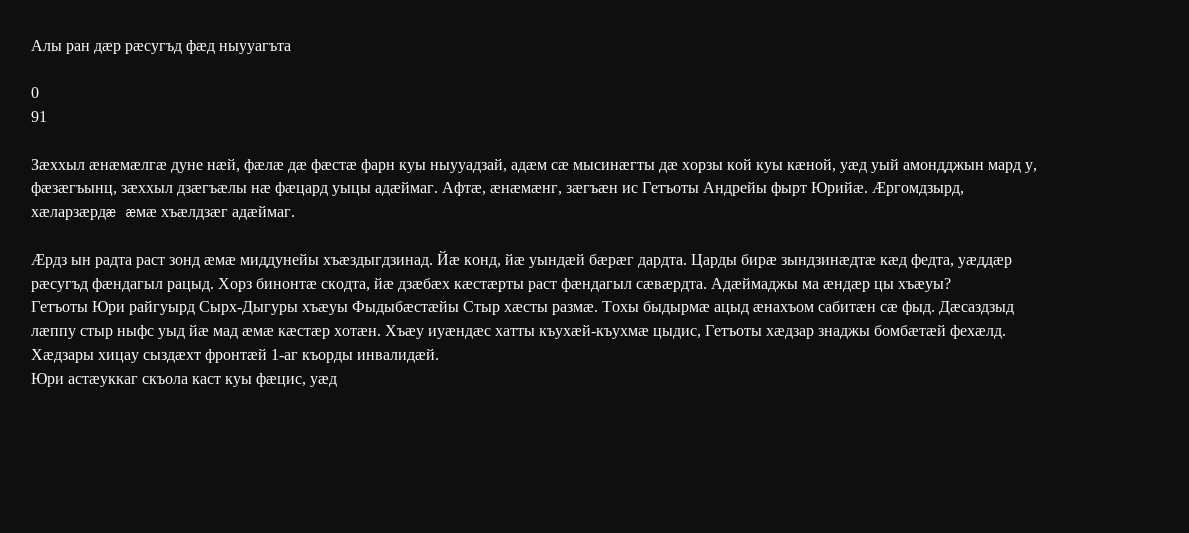Алы ран дæр рæсугъд фæд ныууагъта

0
91

Зæххыл æнæмæлгæ дуне нæй, фæлæ дæ фæстæ фарн куы ныууадзай, адæм сæ мысинæгты дæ хорзы кой куы кæной, уæд уый амондджын мард у, фæзæгъынц, зæххыл дзæгъæлы нæ фæцард уыцы адæймаг. Афтæ, æнæмæнг, зæгъæн ис Гетъоты Андрейы фырт Юрийæ. Æргомдзырд, хæларзæрдæ æмæ хъæлдзæг адæймаг.

Æрдз ын радта раст зонд æмæ миддунейы хъæздыгдзинад. Йæ конд, йæ уындæй бæрæг дардта. Царды бирæ зындзинæдтæ кæд федта, уæддæр рæсугъд фæндагыл рацыд. Хорз бинонтæ скодта, йæ дзæбæх кæстæрты раст фæндагыл сæвæрдта. Адæймаджы ма æндæр цы хъæуы?
Гетъоты Юри райгуырд Сырх-Дыгуры хъæуы Фыдыбæстæйы Стыр хæсты размæ. Тохы быдырмæ ацыд æнахъом сабитæн сæ фыд. Дæсаздзыд лæппу стыр ныфс уыд йæ мад æмæ кæстæр хотæн. Хъæу иуæндæс хатты къухæй-къухмæ цыдис, Гетъоты хæдзар знаджы бомбæтæй фехæлд. Хæдзары хицау сыздæхт фронтæй 1-аг къорды инвалидæй.
Юри астæуккаг скъола каст куы фæцис, уæд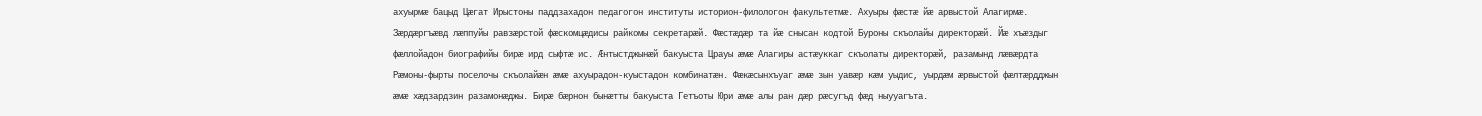ахуырмæ бацыд Цæгат Ирыстоны паддзахадон педагогон институты историон-филологон факультетмæ. Ахуыры фæстæ йæ арвыстой Алагирмæ. Зæрдæргъæвд лæппуйы равзæрстой фæскомцæдисы райкомы секретарæй. Фæстæдæр та йæ снысан кодтой Буроны скъолайы директорæй. Йæ хъæздыг фæллойадон биографийы бирæ ирд сыфтæ ис. Æнтыстджынæй бакуыста Црауы æмæ Алагиры астæуккаг скъолаты директорæй, разамынд лæвæрдта Рæмоны-фырты поселочы скъолайæн æмæ ахуырадон-куыстадон комбинатæн. Фæкæсынхъуаг æмæ зын уавæр кæм уыдис, уырдæм æрвыстой фæлтæрдджын æмæ хæдзардзин разамонæджы. Бирæ бæрнон бынæтты бакуыста Гетъоты Юри æмæ алы ран дæр рæсугъд фæд ныууагъта.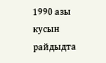1990 азы кусын райдыдта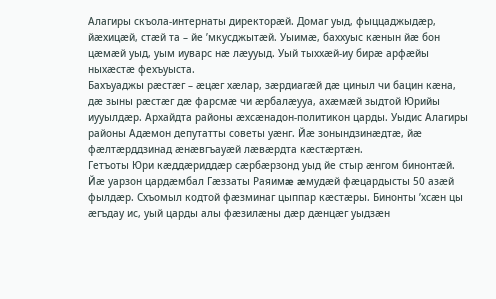Алагиры скъола-интернаты директорæй. Домаг уыд, фыццаджыдæр, йæхицæй, стæй та – йе ’мкусджытæй. Уыимæ, баххуыс кæнын йæ бон цæмæй уыд, уым иуварс нæ лæууыд. Уый тыххæй-иу бирæ арфæйы ныхæстæ фехъуыста.
Бахъуаджы рæстæг – æцæг хæлар, зæрдиагæй дæ циныл чи бацин кæна, дæ зыны рæстæг дæ фарсмæ чи æрбалæууа, ахæмæй зыдтой Юрийы иууылдæр. Архайдта районы æхсæнадон-политикон царды. Уыдис Алагиры районы Адæмон депутатты советы уæнг. Йæ зонындзинæдтæ, йæ фæлтæрддзинад æнæвгъауæй лæвæрдта кæстæртæн.
Гетъоты Юри кæддæриддæр сæрбæрзонд уыд йе стыр æнгом бинонтæй. Йæ уарзон цардæмбал Гæззаты Раяимæ æмудæй фæцардысты 50 азæй фылдæр. Схъомыл кодтой фæзминаг цыппар кæстæры. Бинонты ’хсæн цы æгъдау ис, уый царды алы фæзилæны дæр дæнцæг уыдзæн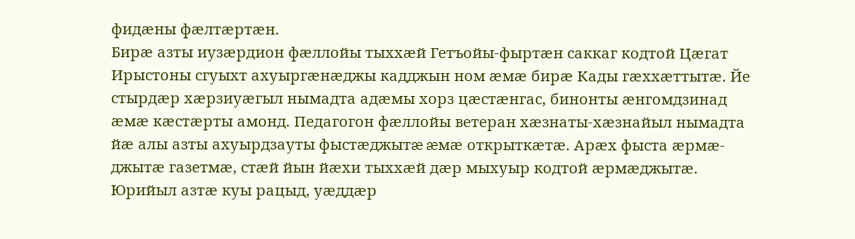фидæны фæлтæртæн.
Бирæ азты иузæрдион фæллойы тыххæй Гетъойы-фыртæн саккаг кодтой Цæгат Ирыстоны сгуыхт ахуыргæнæджы кадджын ном æмæ бирæ Кады гæххæттытæ. Йе стырдæр хæрзиуæгыл нымадта адæмы хорз цæстæнгас, бинонты æнгомдзинад æмæ кæстæрты амонд. Педагогон фæллойы ветеран хæзнаты-хæзнайыл нымадта йæ алы азты ахуырдзауты фыстæджытæ æмæ открыткæтæ. Арæх фыста æрмæ-
джытæ газетмæ, стæй йын йæхи тыххæй дæр мыхуыр кодтой æрмæджытæ.
Юрийыл азтæ куы рацыд, уæддæр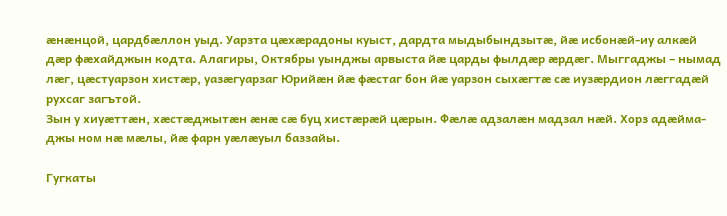æнæнцой, цардбæллон уыд. Уарзта цæхæрадоны куыст, дардта мыдыбындзытæ, йæ исбонæй-иу алкæй дæр фæхайджын кодта. Алагиры, Октябры уынджы арвыста йæ царды фылдæр æрдæг. Мыггаджы – нымад лæг, цæстуарзон хистæр, уазæгуарзаг Юрийæн йæ фæстаг бон йæ уарзон сыхæгтæ сæ иузæрдион лæггадæй рухсаг загътой.
Зын у хиуæттæн, хæстæджытæн æнæ сæ буц хистæрæй цæрын. Фæлæ адзалæн мадзал нæй. Хорз адæйма-
джы ном нæ мæлы, йæ фарн уæлæуыл баззайы.

Гугкаты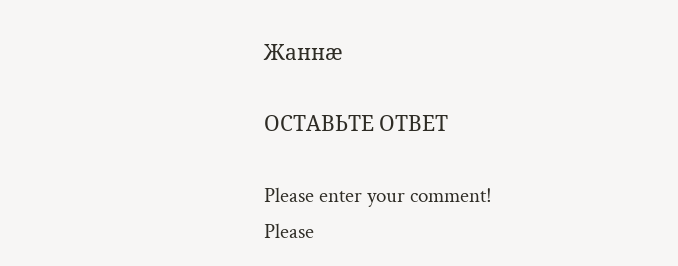Жаннæ

ОСТАВЬТЕ ОТВЕТ

Please enter your comment!
Please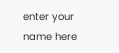enter your name here